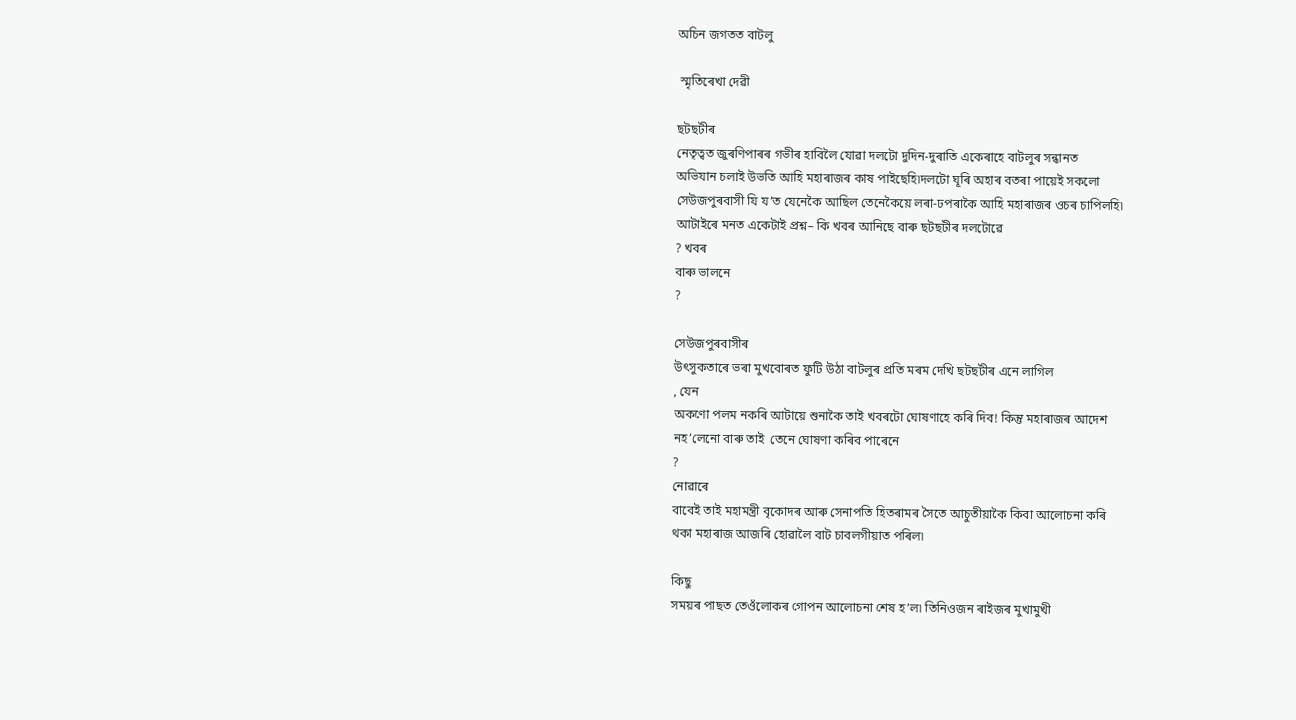অচিন জগতত বাটলু

 স্মৃতিৰেখা দেৱী

ছটছটীৰ
নেতৃত্বত জুৰণিপাৰৰ গভীৰ হাবিলৈ যোৱা দলটো দুদিন-দুৰাতি একেৰাহে বাটলুৰ সন্ধানত
অভিযান চলাই উভতি আহি মহাৰাজৰ কাষ পাইছেহি৷দলটো ঘূৰি অহাৰ বতৰা পায়েই সকলো
সেউজপুৰবাসী যি য’ত যেনেকৈ আছিল তেনেকৈয়ে লৰা-ঢপৰাকৈ আহি মহাৰাজৰ ওচৰ চাপিলহি৷
আটাইৰে মনত একেটাই প্ৰশ্ন– কি খবৰ আনিছে বাৰু ছটছটীৰ দলটোৱে
? খবৰ
বাৰু ভালনে
?

সেউজপুৰবাসীৰ
উৎসুকতাৰে ভৰা মুখবোৰত ফুটি উঠা বাটলুৰ প্ৰতি মৰম দেখি ছটছটীৰ এনে লাগিল
, যেন
অকণো পলম নকৰি আটায়ে শুনাকৈ তাই খবৰটো ঘোষণাহে কৰি দিব! কিন্তু মহাৰাজৰ আদেশ
নহ’লেনো বাৰু তাই  তেনে ঘোষণা কৰিব পাৰেনে
?
নোৱাৰে
বাবেই তাই মহামন্ত্ৰী বৃকোদৰ আৰু সেনাপতি হিতৰামৰ সৈতে আচুতীয়াকৈ কিবা আলোচনা কৰি
থকা মহাৰাজ আজৰি হোৱালৈ বাট চাবলগীয়াত পৰিল৷

কিছু
সময়ৰ পাছত তেওঁলোকৰ গোপন আলোচনা শেষ হ’ল৷ তিনিওজন ৰাইজৰ মুখামুখী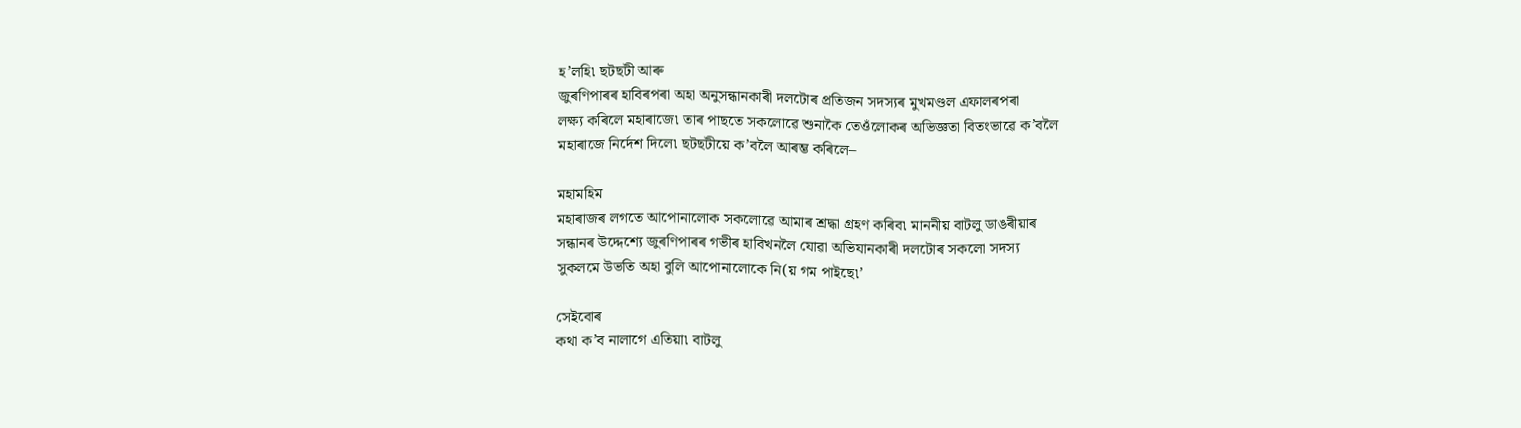হ’লহি৷ ছটছটী আৰু
জুৰণিপাৰৰ হাবিৰপৰা অহা অনুসন্ধানকাৰী দলটোৰ প্ৰতিজন সদস্যৰ মুখমণ্ডল এফালৰপৰা
লক্ষ্য কৰিলে মহাৰাজে৷ তাৰ পাছতে সকলোৱে শুনাকৈ তেওঁলোকৰ অভিজ্ঞতা বিতংভাৱে ক’বলৈ
মহাৰাজে নিৰ্দেশ দিলে৷ ছটছটীয়ে ক’বলৈ আৰম্ভ কৰিলে–

মহামহিম
মহাৰাজৰ লগতে আপোনালোক সকলোৱে আমাৰ শ্ৰদ্ধা গ্ৰহণ কৰিব৷ মাননীয় বাটলু ডাঙৰীয়াৰ
সন্ধানৰ উদ্দেশ্যে জুৰণিপাৰৰ গভীৰ হাবিখনলৈ যোৱা অভিযানকাৰী দলটোৰ সকলো সদস্য
সুকলমে উভতি অহা বুলি আপোনালোকে নি(য় গম পাইছে৷’

সেইবোৰ
কথা ক’ব নালাগে এতিয়া৷ বাটলু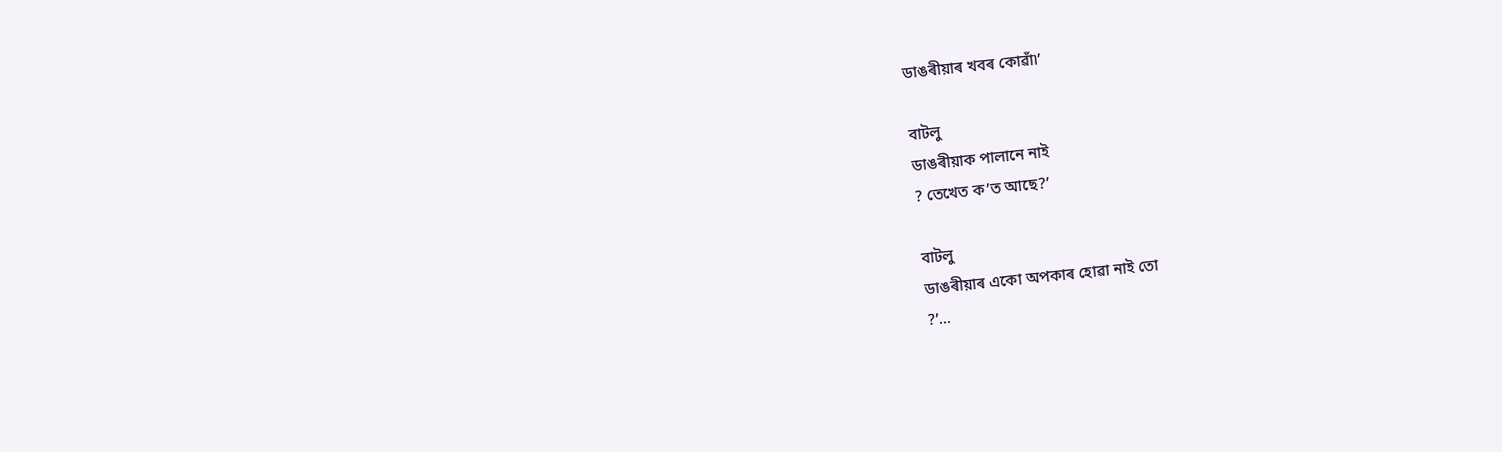ডাঙৰীয়াৰ খবৰ কোৱাঁ৷’

বাটলু
ডাঙৰীয়াক পালানে নাই
? তেখেত ক’ত আছে?’

বাটলু
ডাঙৰীয়াৰ একো অপকাৰ হোৱা নাই তো
?’…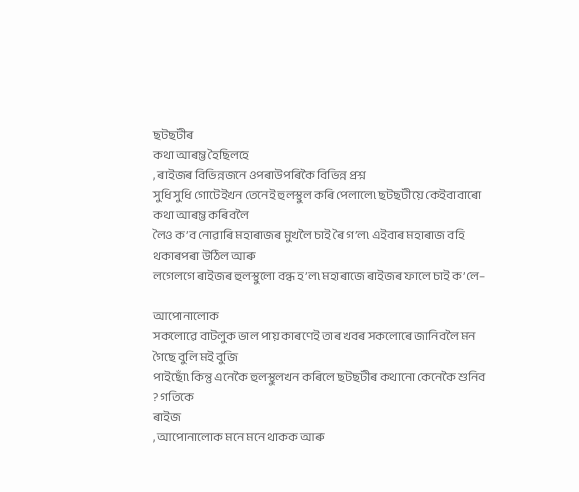ছটছটীৰ
কথা আৰম্ভ হৈছিলহে
, ৰাইজৰ বিভিন্নজনে ওপৰাউপৰিকৈ বিভিন্ন প্ৰশ্ন
সুধি সুধি গোটেইখন তেনেই হুলস্থুল কৰি পেলালে৷ ছটছটীয়ে কেইবাবাৰো কথা আৰম্ভ কৰিবলৈ
লৈও ক’ব নোৱাৰি মহাৰাজৰ মুখলৈ চাই ৰৈ গ’ল৷ এইবাৰ মহাৰাজ বহি থকাৰপৰা উঠিল আৰু
লগেলগে ৰাইজৰ হুলস্থুলো বন্ধ হ’ল৷ মহাৰাজে ৰাইজৰ ফালে চাই ক’লে–

আপোনালোক
সকলোৱে বাটলুক ভাল পায় কাৰণেই তাৰ খবৰ সকলোৰে জানিবলৈ মন গৈছে বুলি মই বুজি
পাইছোঁ৷ কিন্তু এনেকৈ হুলস্থুলখন কৰিলে ছটছটীৰ কথানো কেনেকৈ শুনিব
? গতিকে
ৰাইজ
, আপোনালোক মনে মনে থাকক আৰু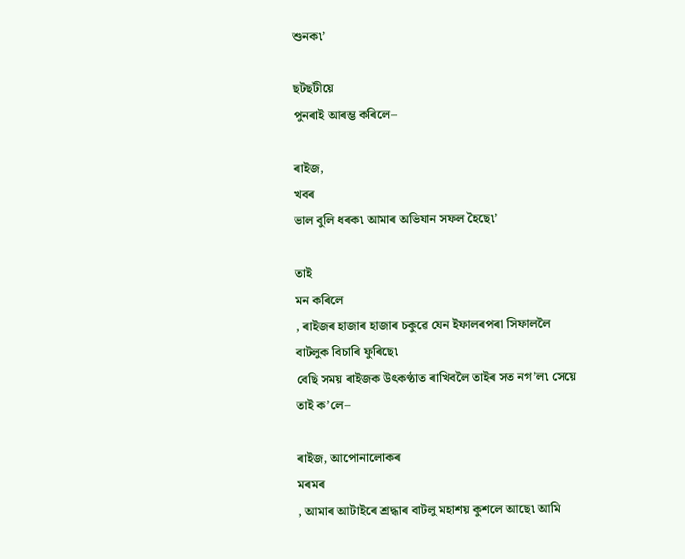শুনক৷’

ছটছটীয়ে
পুনৰাই আৰম্ভ কৰিলে–

ৰাইজ,
খবৰ
ভাল বুলি ধৰক৷ আমাৰ অভিযান সফল হৈছে৷’

তাই
মন কৰিলে
, ৰাইজৰ হাজাৰ হাজাৰ চকুৱে যেন ইফালৰপৰা সিফাললৈ বাটলুক বিচাৰি ফুৰিছে৷
বেছি সময় ৰাইজক উৎকণ্ঠাত ৰাখিবলৈ তাইৰ সত নগ’ল৷ সেয়ে তাই ক’লে–

ৰাইজ, আপোনালোকৰ
মৰমৰ
, আমাৰ আটাইৰে শ্ৰদ্ধাৰ বাটলু মহাশয় কুশলে আছে৷ আমি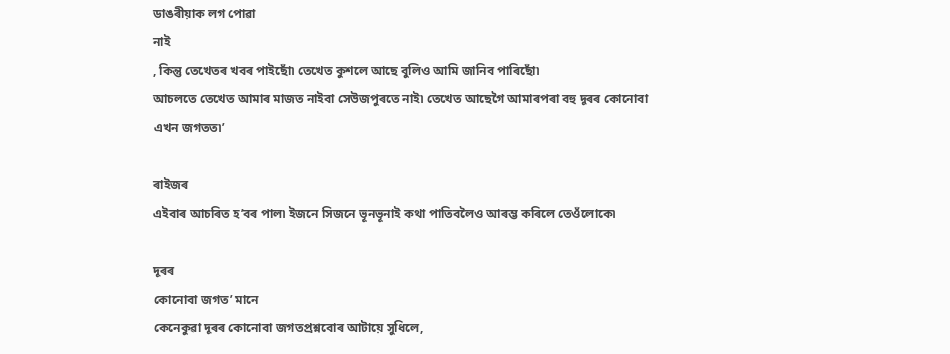ডাঙৰীয়াক লগ পোৱা
নাই
, কিন্তু তেখেতৰ খবৰ পাইছোঁ৷ তেখেত কুশলে আছে বুলিও আমি জানিব পাৰিছোঁ৷
আচলতে তেখেত আমাৰ মাজত নাইবা সেউজপুৰতে নাই৷ তেখেত আছেগৈ আমাৰপৰা বহু দূৰৰ কোনোবা
এখন জগতত৷’

ৰাইজৰ
এইবাৰ আচৰিত হ’বৰ পাল৷ ইজনে সিজনে ভূনভূনাই কথা পাতিবলৈও আৰম্ভ কৰিলে তেওঁলোকে৷

দূৰৰ
কোনোবা জগত’ মানে
কেনেকুৱা দূৰৰ কোনোবা জগতপ্ৰশ্নবোৰ আটায়ে সুধিলে,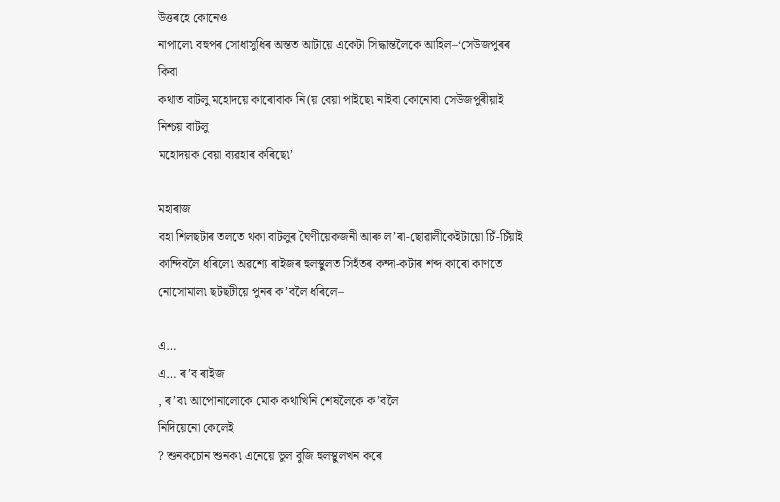উত্তৰহে কোনেও
নাপালে৷ বহুপৰ সোধাসুধিৰ অন্তত আটায়ে একেটা সিদ্ধান্তলৈকে আহিল–‘সেউজপুৰৰ কিবা
কথাত বাটলু মহোদয়ে কাৰোবাক নি(য় বেয়া পাইছে৷ নাইবা কোনোবা সেউজপুৰীয়াই নিশ্চয় বাটলু
মহোদয়ক বেয়া ব্যৱহাৰ কৰিছে৷’

মহাৰাজ
বহা শিলছটাৰ তলতে থকা বাটলুৰ ঘৈণীয়েকজনী আৰু ল’ৰা-ছোৱালীকেইটায়ো চিঁ-চিঁয়াই
কান্দিবলৈ ধৰিলে৷ অৱশ্যে ৰাইজৰ হুলস্থুলত সিহঁতৰ কন্দা-কটাৰ শব্দ কাৰো কাণতে
নোসোমাল৷ ছটছটীয়ে পুনৰ ক’বলৈ ধৰিলে–

এ…
এ… ৰ’ব ৰাইজ
, ৰ’ব৷ আপোনালোকে মোক কথাখিনি শেষলৈকে ক’বলৈ
নিদিয়েনো কেলেই
? শুনকচোন শুনক৷ এনেয়ে ভুল বুজি হুলস্থুলখন কৰে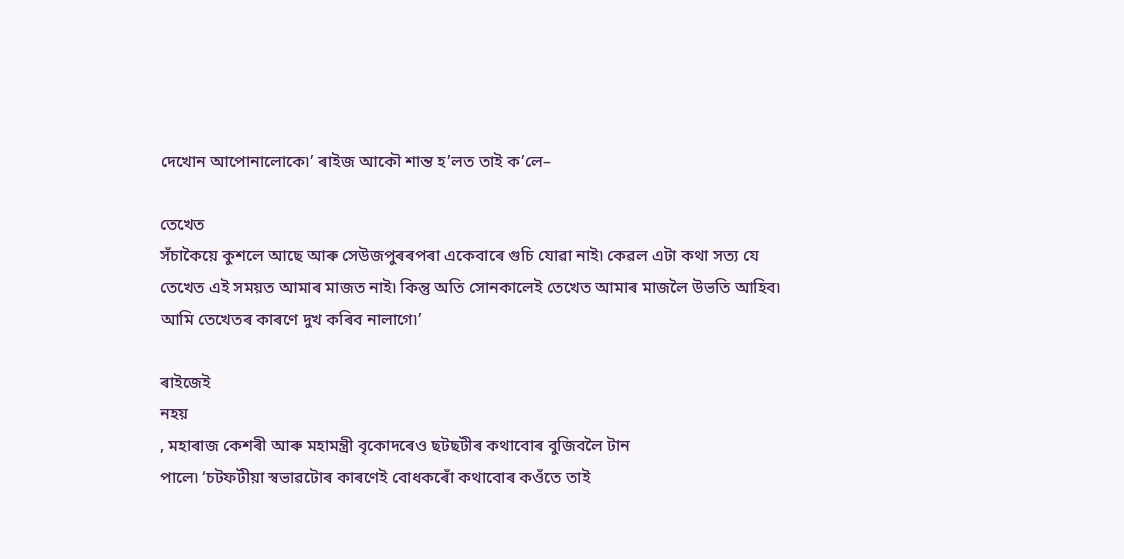দেখোন আপোনালোকে৷’ ৰাইজ আকৌ শান্ত হ’লত তাই ক’লে–

তেখেত
সঁচাকৈয়ে কুশলে আছে আৰু সেউজপুৰৰপৰা একেবাৰে গুচি যোৱা নাই৷ কেৱল এটা কথা সত্য যে
তেখেত এই সময়ত আমাৰ মাজত নাই৷ কিন্তু অতি সোনকালেই তেখেত আমাৰ মাজলৈ উভতি আহিব৷
আমি তেখেতৰ কাৰণে দুখ কৰিব নালাগে৷’

ৰাইজেই
নহয়
, মহাৰাজ কেশৰী আৰু মহামন্ত্ৰী বৃকোদৰেও ছটছটীৰ কথাবোৰ বুজিবলৈ টান
পালে৷ ‘চটফটীয়া স্বভাৱটোৰ কাৰণেই বোধকৰোঁ কথাবোৰ কওঁতে তাই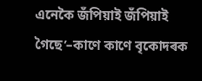এনেকৈ জঁপিয়াই জঁপিয়াই
গৈছে’–কাণে কাণে বৃকোদৰক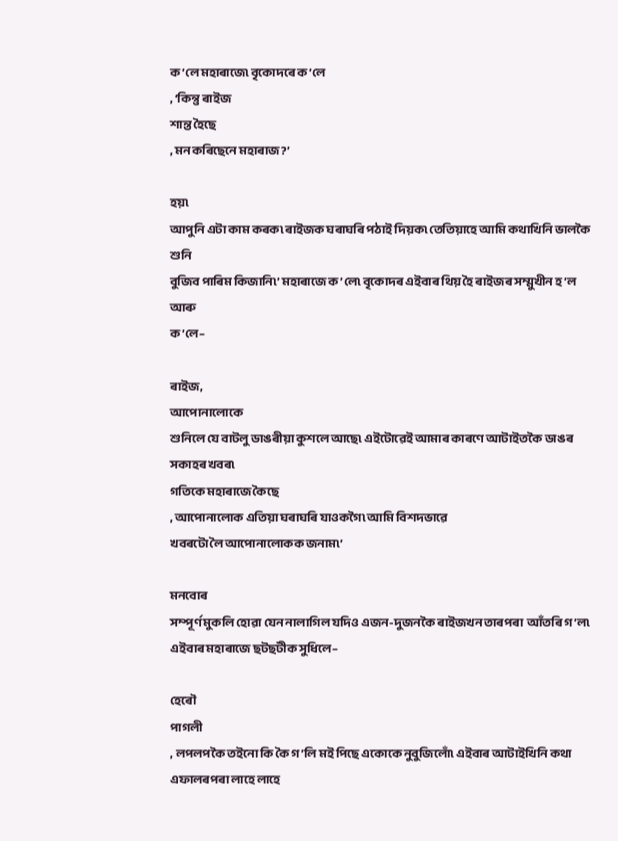ক’লে মহাৰাজে৷ বৃকোদৰে ক’লে
, ‘কিন্তু ৰাইজ
শান্ত হৈছে
, মন কৰিছেনে মহাৰাজ?’

হয়৷
আপুনি এটা কাম কৰক৷ ৰাইজক ঘৰাঘৰি পঠাই দিয়ক৷ তেতিয়াহে আমি কথাখিনি ভালকৈ শুনি
বুজিব পাৰিম কিজানি৷’ মহাৰাজে ক’লে৷ বৃকোদৰ এইবাৰ থিয় হৈ ৰাইজৰ সম্মুখীন হ’ল আৰু
ক’লে–

ৰাইজ,
আপোনালোকে
শুনিলে যে বাটলু ডাঙৰীয়া কুশলে আছে৷ এইটোৱেই আমাৰ কাৰণে আটাইতকৈ ডাঙৰ সকাহৰ খবৰ৷
গতিকে মহাৰাজে কৈছে
, আপোনালোক এতিয়া ঘৰাঘৰি যাওকগৈ৷ আমি বিশদভাৱে
খবৰটো লৈ আপোনালোকক জনাম৷’

মনবোৰ
সম্পূৰ্ণ মুকলি হোৱা যেন নালাগিল যদিও এজন-দুজনকৈ ৰাইজখন তাৰপৰা  আঁতৰি গ’ল৷ এইবাৰ মহাৰাজে ছটছটীক সুধিলে–

হেৰৌ
পাগলী
, লপলপকৈ তইনো কি কৈ গ’লি মই পিছে একোকে নুবুজিলোঁ৷ এইবাৰ আটাইখিনি কথা
এফালৰপৰা লাহে লাহে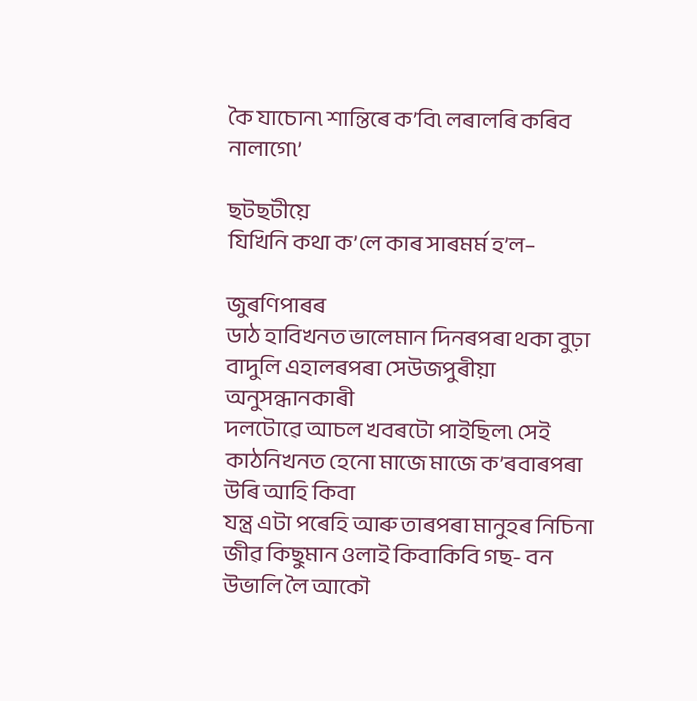কৈ যাচোন৷ শান্তিৰে ক’বি৷ লৰালৰি কৰিব নালাগে৷’

ছটছটীয়ে
যিখিনি কথা ক’লে কাৰ সাৰমৰ্ম হ’ল–

জুৰণিপাৰৰ
ডাঠ হাবিখনত ভালেমান দিনৰপৰা থকা বুঢ়া বাদুলি এহালৰপৰা সেউজপুৰীয়া অনুসন্ধানকাৰী
দলটোৱে আচল খবৰটো পাইছিল৷ সেই কাঠনিখনত হেনো মাজে মাজে ক’ৰবাৰপৰা উৰি আহি কিবা
যন্ত্ৰ এটা পৰেহি আৰু তাৰপৰা মানুহৰ নিচিনা জীৱ কিছুমান ওলাই কিবাকিবি গছ- বন
উভালি লৈ আকৌ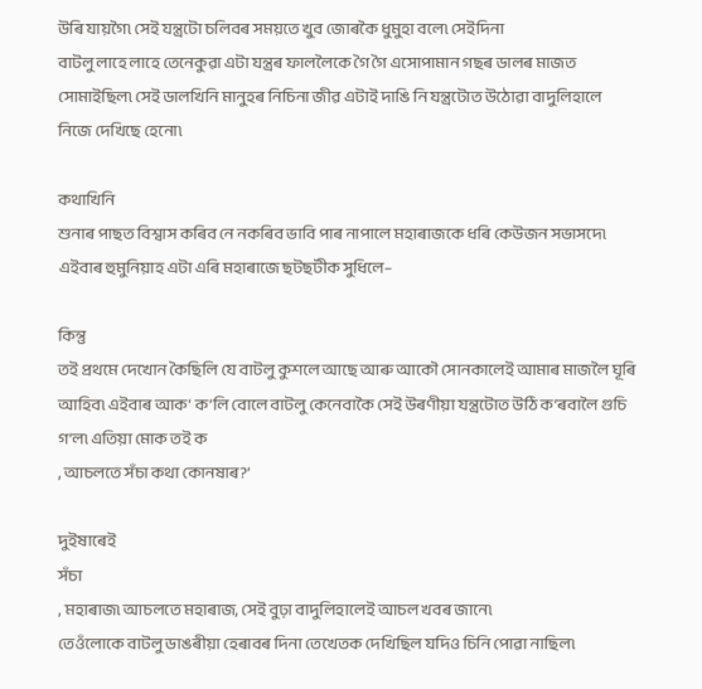উৰি যায়গৈ৷ সেই যন্ত্ৰটো চলিবৰ সময়তে খুব জোৰকৈ ধুমুহা বলে৷ সেইদিনা
বাটলু লাহে লাহে তেনেকুৱা এটা যন্ত্ৰৰ ফাললৈকে গৈ গৈ এসোপামান গছৰ ডালৰ মাজত
সোমাইছিল৷ সেই ডালখিনি মানুহৰ নিচিনা জীৱ এটাই দাঙি নি যন্ত্ৰটোত উঠোৱা বাদুলিহালে
নিজে দেখিছে হেনো৷

কথাখিনি
শুনাৰ পাছত বিশ্বাস কৰিব নে নকৰিব ভাবি পাৰ নাপালে মহাৰাজকে ধৰি কেউজন সভাসদে৷
এইবাৰ হুমুনিয়াহ এটা এৰি মহাৰাজে ছটছটীক সুধিলে–

কিন্তু
তই প্ৰথমে দেখোন কৈছিলি যে বাটলু কুশলে আছে আৰু আকৌ সোনকালেই আমাৰ মাজলৈ ঘূৰি
আহিব৷ এইবাৰ আক’ ক’লি বোলে বাটলু কেনেবাকৈ সেই উৰণীয়া যন্ত্ৰটোত উঠি ক’ৰবালৈ গুচি
গ’ল৷ এতিয়া মোক তই ক
, আচলতে সঁচা কথা কোনষাৰ?’

দুইষাৰেই
সঁচা
, মহাৰাজ৷ আচলতে মহাৰাজ, সেই বুঢ়া বাদুলিহালেই আচল খবৰ জানে৷
তেওঁলোকে বাটলু ডাঙৰীয়া হেৰাবৰ দিনা তেখেতক দেখিছিল যদিও চিনি পোৱা নাছিল৷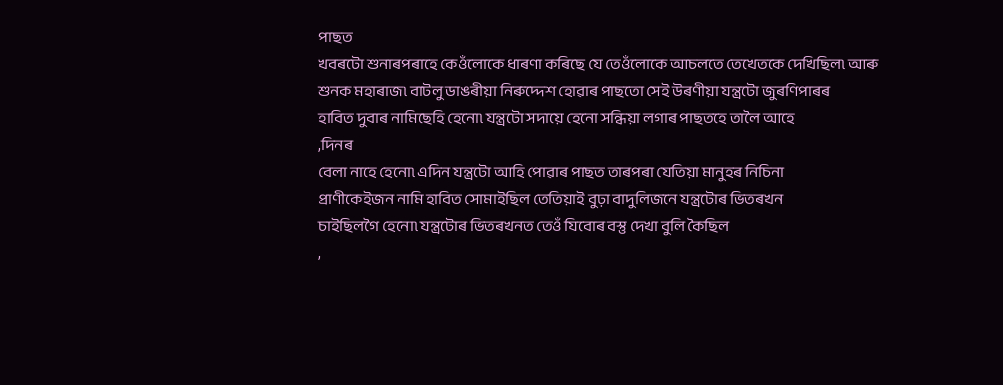পাছত
খবৰটো শুনাৰপৰাহে কেওঁলোকে ধাৰণা কৰিছে যে তেওঁলোকে আচলতে তেখেতকে দেখিছিল৷ আৰু
শুনক মহাৰাজ৷ বাটলু ডাঙৰীয়া নিৰুদ্দেশ হোৱাৰ পাছতো সেই উৰণীয়া যন্ত্ৰটো জুৰণিপাৰৰ
হাবিত দুবাৰ নামিছেহি হেনো৷ যন্ত্ৰটো সদায়ে হেনো সন্ধিয়া লগাৰ পাছতহে তালৈ আহে
,দিনৰ
বেলা নাহে হেনো৷ এদিন যন্ত্ৰটো আহি পোৱাৰ পাছত তাৰপৰা যেতিয়া মানুহৰ নিচিনা
প্ৰাণীকেইজন নামি হাবিত সোমাইছিল তেতিয়াই বুঢ়া বাদুলিজনে যন্ত্ৰটোৰ ভিতৰখন
চাইছিলগৈ হেনো৷ যন্ত্ৰটোৰ ভিতৰখনত তেওঁ যিবোৰ বস্তু দেখা বুলি কৈছিল
,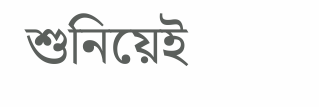শুনিয়েই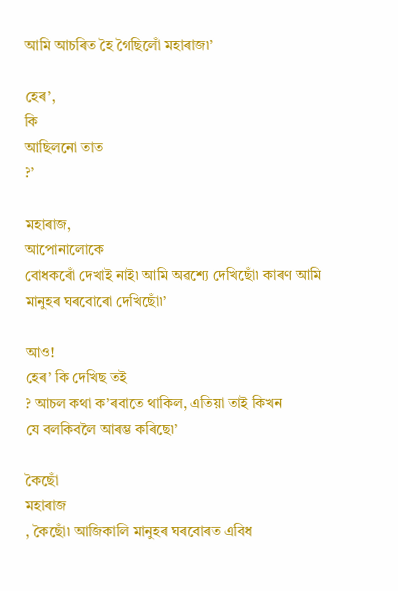আমি আচৰিত হৈ গৈছিলোঁ মহাৰাজ৷’

হেৰ’,
কি
আছিলনো তাত
?’

মহাৰাজ,
আপোনালোকে
বোধকৰোঁ দেখাই নাই৷ আমি অৱশ্যে দেখিছোঁ৷ কাৰণ আমি মানুহৰ ঘৰবোৰো দেখিছোঁ৷’

আও!
হেৰ’ কি দেখিছ তই
? আচল কথা ক’ৰবাতে থাকিল, এতিয়া তাই কিখন
যে বলকিবলৈ আৰম্ভ কৰিছে৷’

কৈছোঁ
মহাৰাজ
, কৈছোঁ৷ আজিকালি মানুহৰ ঘৰবোৰত এবিধ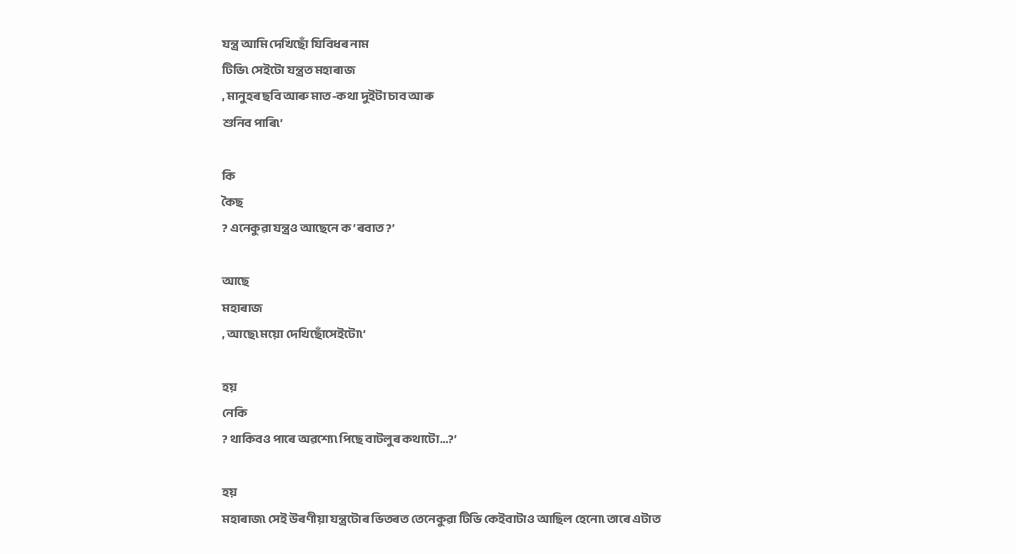যন্ত্ৰ আমি দেখিছোঁ যিবিধৰ নাম
টিভি৷ সেইটো যন্ত্ৰত মহাৰাজ
, মানুহৰ ছবি আৰু মাত-কথা দুইটা চাব আৰু
শুনিব পাৰি৷’

কি
কৈছ
? এনেকুৱা যন্ত্ৰও আছেনে ক’ৰবাত?’

আছে
মহাৰাজ
, আছে৷ ময়ো দেখিছোঁসেইটো৷’

হয়
নেকি
? থাকিবও পাৰে অৱশ্যে৷ পিছে বাটলুৰ কথাটো…?’

হয়
মহাৰাজ৷ সেই উৰণীয়া যন্ত্ৰটোৰ ভিতৰত তেনেকুৱা টিভি কেইবাটাও আছিল হেনো৷ তাৰে এটাত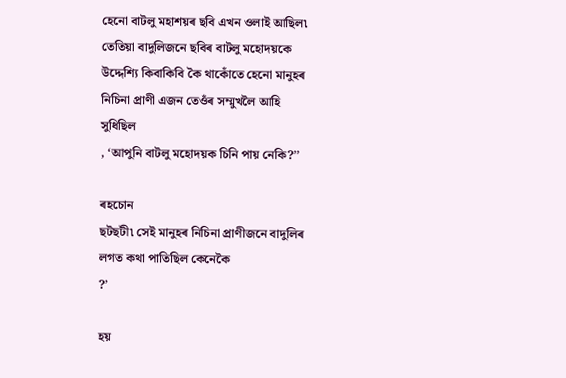হেনো বাটলু মহাশয়ৰ ছবি এখন ওলাই আছিল৷ তেতিয়া বাদুলিজনে ছবিৰ বাটলু মহোদয়কে
উদ্দেশ্যি কিবাকিবি কৈ থাকোঁতে হেনো মানুহৰ নিচিনা প্ৰাণী এজন তেওঁৰ সম্মুখলৈ আহি
সুধিছিল
, ‘আপুনি বাটলু মহোদয়ক চিনি পায় নেকি?’’

ৰহচোন
ছটছটী৷ সেই মানুহৰ নিচিনা প্ৰাণীজনে বাদুলিৰ লগত কথা পাতিছিল কেনেকৈ
?’

হয়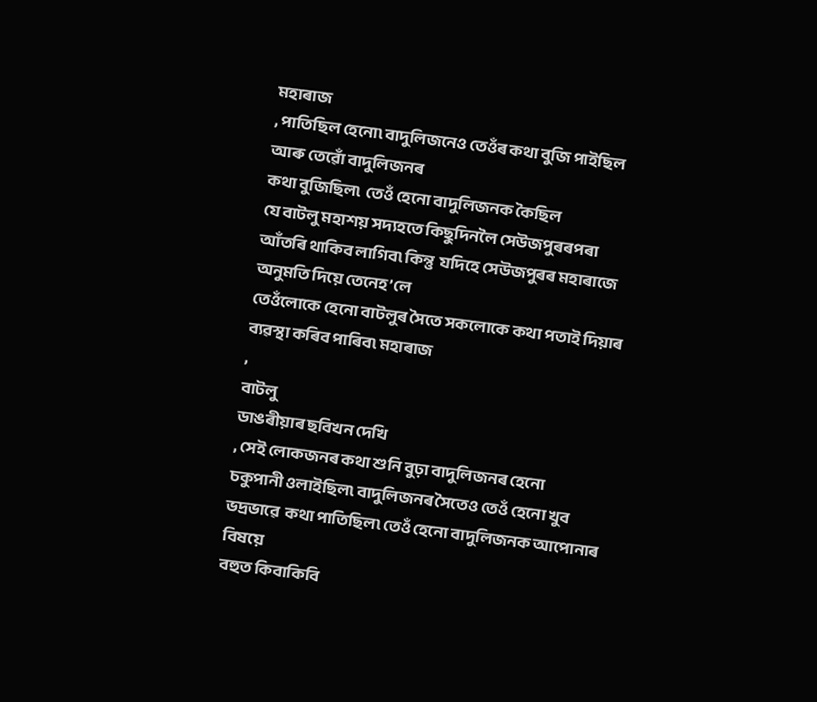মহাৰাজ
, পাতিছিল হেনো৷ বাদুলিজনেও তেওঁৰ কথা বুজি পাইছিল আৰু তেৱোঁ বাদুলিজনৰ
কথা বুজিছিল৷  তেওঁ হেনো বাদুলিজনক কৈছিল
যে বাটলু মহাশয় সদ্যহতে কিছুদিনলৈ সেউজপুৰৰপৰা আঁতৰি থাকিব লাগিব৷ কিন্তু  যদিহে সেউজপুৰৰ মহাৰাজে অনুমতি দিয়ে তেনেহ’লে
তেওঁলোকে হেনো বাটলুৰ সৈতে সকলোকে কথা পতাই দিয়াৰ ব্যৱস্থা কৰিব পাৰিব৷ মহাৰাজ
,
বাটলু
ডাঙৰীয়াৰ ছবিখন দেখি
, সেই লোকজনৰ কথা শুনি বুঢ়া বাদুলিজনৰ হেনো
চকুপানী ওলাইছিল৷ বাদুলিজনৰ সৈতেও তেওঁ হেনো খুব ভদ্ৰভাৱে  কথা পাতিছিল৷ তেওঁ হেনো বাদুলিজনক আপোনাৰ বিষয়ে
বহুত কিবাকিবি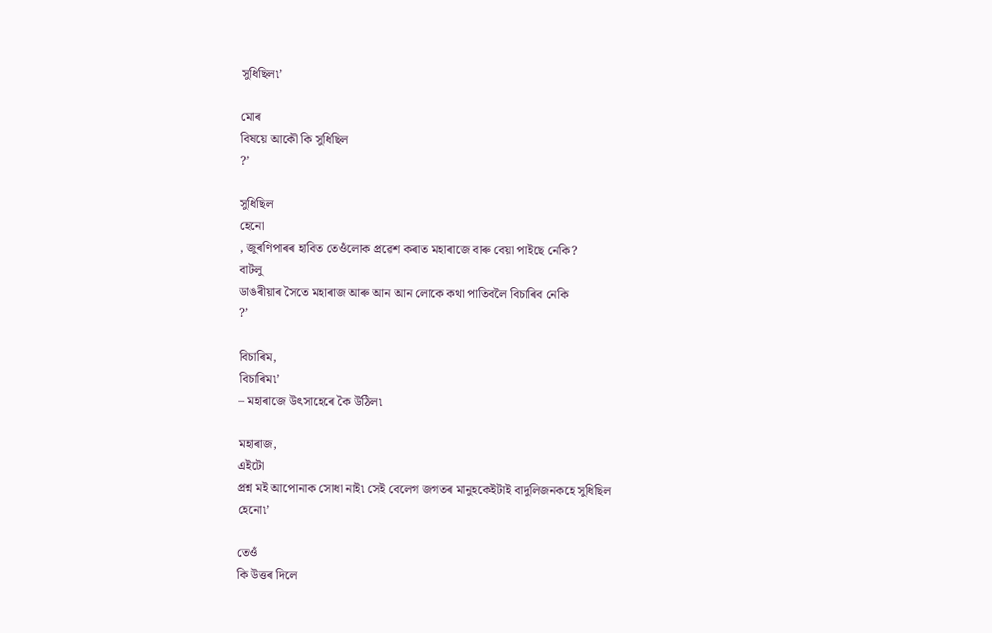সুধিছিল৷’

মোৰ
বিষয়ে আকৌ কি সুধিছিল
?’

সুধিছিল
হেনো
, জুৰণিপাৰৰ হাবিত তেওঁলোক প্ৰৱেশ কৰাত মহাৰাজে বাৰু বেয়া পাইছে নেকি?
বাটলু
ডাঙৰীয়াৰ সৈতে মহাৰাজ আৰু আন আন লোকে কথা পাতিবলৈ বিচাৰিব নেকি
?’

বিচাৰিম,
বিচাৰিম৷’
– মহাৰাজে উৎসাহেৰে কৈ উঠিল৷

মহাৰাজ,
এইটো
প্ৰশ্ন মই আপোনাক সোধা নাই৷ সেই বেলেগ জগতৰ মানুহকেইটাই বাদুলিজনকহে সুধিছিল
হেনো৷’

তেওঁ
কি উত্তৰ দিলে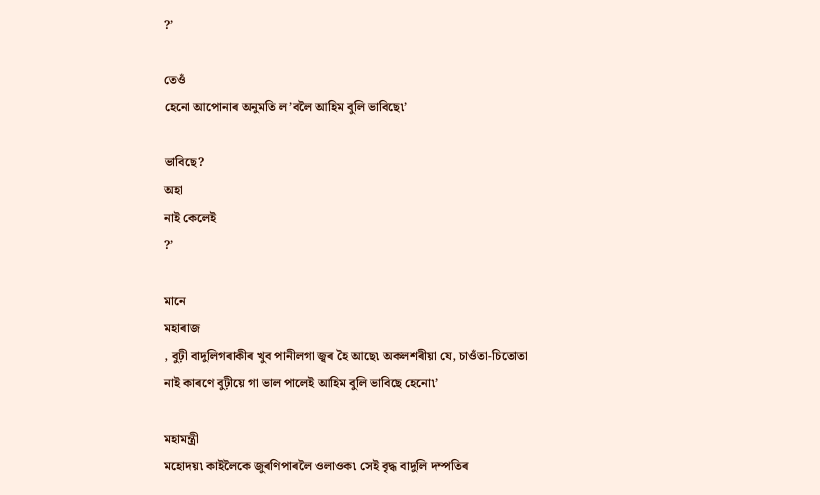?’

তেওঁ
হেনো আপোনাৰ অনুমতি ল’বলৈ আহিম বুলি ভাবিছে৷’

ভাবিছে?
অহা
নাই কেলেই
?’

মানে
মহাৰাজ
, বুঢ়ী বাদুলিগৰাকীৰ খুব পানীলগা জ্বৰ হৈ আছে৷ অকলশৰীয়া যে, চাওঁতা-চিতোতা
নাই কাৰণে বুঢ়ীয়ে গা ভাল পালেই আহিম বুলি ভাবিছে হেনো৷’

মহামন্ত্ৰী
মহোদয়৷ কাইলৈকে জুৰণিপাৰলৈ ওলাওক৷ সেই বৃদ্ধ বাদুলি দম্পতিৰ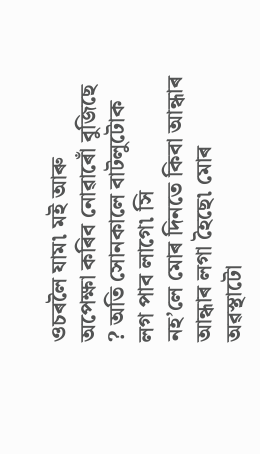ওচৰলৈ যাম৷ মই আৰু
অপেক্ষা কৰিব নোৱাৰোঁ বুজিছে
? অতি সোনকালে বাটলুটোক লগ পাব লাগে৷ সি
নহ’লে মোৰ দিনতে কিবা আন্ধাৰ আন্ধাৰ লগা হৈছে৷ মোৰ অৱস্থাটো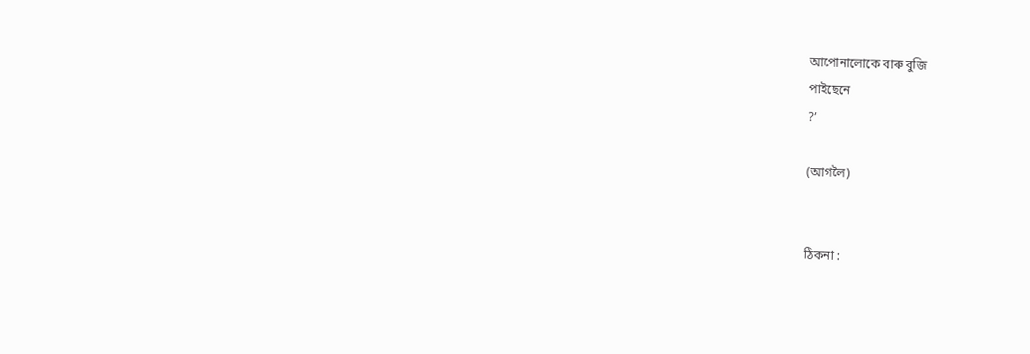আপোনালোকে বাৰু বুজি
পাইছেনে
?’

(আগলৈ)


ঠিকনা :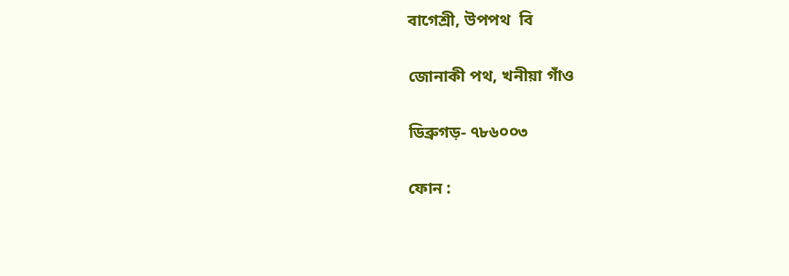বাগেশ্ৰী, উপপথ  বি

জোনাকী পথ, খনীয়া গাঁও

ডিব্ৰুগড়- ৭৮৬০০৩

ফোন :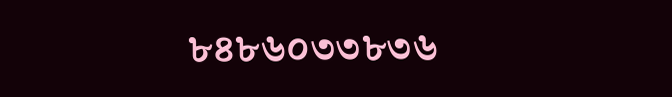৮৪৮৬০৩৩৮৩৬